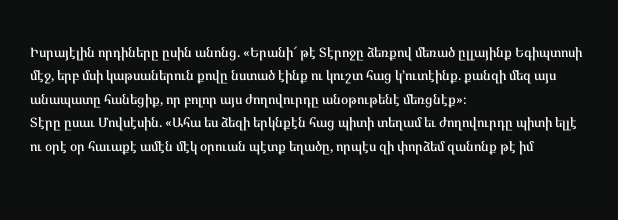Իսրայէլին որդիները ըսին անոնց. «Երանի՜ թէ Տէրոջը ձեռքով մեռած ըլլայինք Եգիպտոսի մէջ, երբ մսի կաթսաներուն քովը նստած էինք ու կուշտ հաց կ’ուտէինք. քանզի մեզ այս անապատը հանեցիք, որ բոլոր այս ժողովուրդը անօթութենէ մեռցնէք»։
Տէրը ըսաւ Մովսէսին. «Ահա ես ձեզի երկնքէն հաց պիտի տեղամ եւ ժողովուրդը պիտի ելլէ ու օրէ օր հաւաքէ ամէն մէկ օրուան պէտք եղածը, որպէս զի փորձեմ զանոնք թէ իմ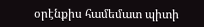օրէնքիս համեմատ պիտի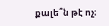քալե՞ն թէ ոչ։